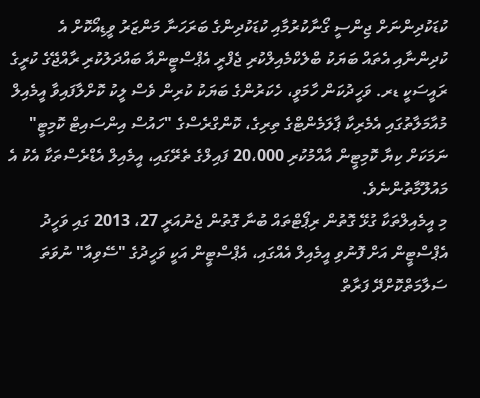ކުޑަކުދިންނަށް ޖިންސީ ގޯނާކުރުމާއި ކުޑަކުދިންގެ ބަރަހަނާ މަންޒަރު ވީޑިއޯކޮށް އެ ކުދިންނާއި އެތައް ބަޔަކު ބްލެކްމެއިލްކުރި ޖެފްރީ އެޕްސްޓީންއާ ބައްދަލުކުރި ރާއްޖޭގެ ކުރީގެ ރައީސަކީ ޑރ. ވަހީދުކަން ހާމަވީ، ހެކަރުންގެ ބަޔަކު ކުރިން ވެސް ލީކު ކޮށްލާފައިވާ އީމެއިލް މުއާމަލާތުގައި އެމެރިކާ ޕާލަމެންޓްގެ ތިރިގެ، ކޮންގްރެސްގެ "ހައުސް އިންސައިޓް ކޮމިޓީ" ނަމަކަށް ކިޔާ ކޮމިޓީން އާއްމުކުރި 20،000 ފައިލްގެ ތެރޭގައި، އީމެއިލް އެޑްރެސްތަކާ އެކު އެ މައުލޫމާތުންނެވެ.
މި އީމެއިލްތަކާ ގުޅޭ ގޮތުން ރިޕޯޓްތައް ބުނާ ގޮތުން ޖެނުއަރީ 27، 2013 ގައި ވަހީދު އެޕްސްޓީން އަށް ފޮނުވި އީމެއިލް އެއްގައި، އެޕްސްޓީން އަކީ ވަހީދުގެ "ސޭވިއާ" ނުވަތަ ސަލާމަތްކޮށްދޭ ފަރާތް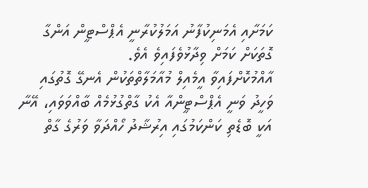ކަމަށާއި އެމަނިކުފާނު އަމަލުކުރާނީ އެޕްސްޓީން އަންގާ ގޮތަކަށް ކަމަށް ވިދާޅުވެފައިވެ އެވެ.
އާއްމުކޮށްފައިވާ އީމެއިލް މުއާމަލާތްތަކުން އެނގޭ ގޮތުގައި ވަހީދު ވަނީ އެޕްސްޓީންއާ އެކު ގާތްގުޅުމެއް ބާއްވަވައި، އޭނާ އަކީ ބޮޑެތި ކަންކަމުގައި އިރުޝާދު ހޯއްދަވާ ވަރުގެ ގާތް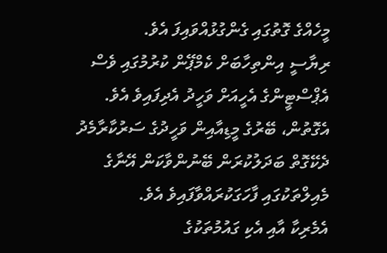މީހެއްގެ ގޮތުގައި ގެންގުޅުއްވައިފަ އެވެ.
ރިޔާސީ އިންތިހާބަށް ކެމްޕޭން ކުރުމުގައި ވެސް އެޕްސްޓީންގެ އެހީއަށް ވަހީދު އެދިފައިވެ އެވެ. އެގޮތުން، ބޭރުގެ މީޑިއާއިން ވަހީދުގެ ސަރުކާރާމެދު ދެކޭގޮތް ބަދަލުކުރަން ބޭނުންވާކަން އޭނާގެ މެއިލްތަކުގައި ފާހަގަކުރައްވާފައިވެ އެވެ.
އެމެރިކާ އާއި އެކި ގައުމުތަކުގެ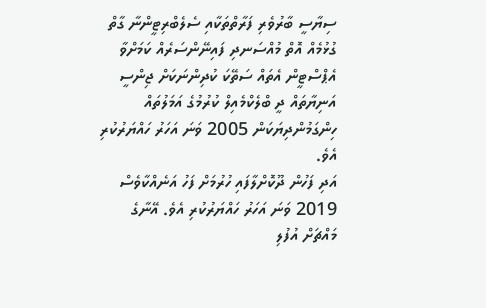ސިޔާސީ ބާރުވެރި ފަރާތްތަކާއި ސެލެބްރިޓީންނާ ގާތް ގުޅުމެއް އޮތް މުއްސަނދި ފައިނޭންސަރެއް ކަމަށްވާ އެޕްސްޓީން އެތައް ސަތޭކަ ކުދިންނަކަށް ޖިންސީ އަނިޔާތައް ދީ ބްލެކްމެއިލް ކުރުމުގެ އަމަލުތައް ހިންގަމުންދިޔަކަން 2005 ވަނަ އަހަރު ހައްޔަރުކުރި އެވެ.
އަދި ފަހުން ދޫކޮށްލާފައި ހުރުމަށް ފަހު އަނެއްކާވެސް 2019 ވަނަ އަހަރު ހައްޔަރުކުރި އެވެ. އޭނާގެ މައްޗަށް އުފުލި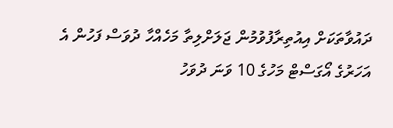ދައުވާތަކަށް އިއުތިރާފުވުމުން ޖަލަށްލިތާ މަހެއްހާ ދުވަސް ފަހުން އެ އަހަރުގެ އޯގަސްޓް މަހުގެ 10 ވަނަ ދުވަހު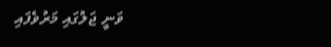ވަނީ ޖަލުގައި މަރުވެފައި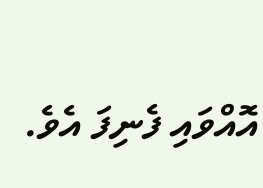އޮއްވައި ފެނިފަ އެވެ.